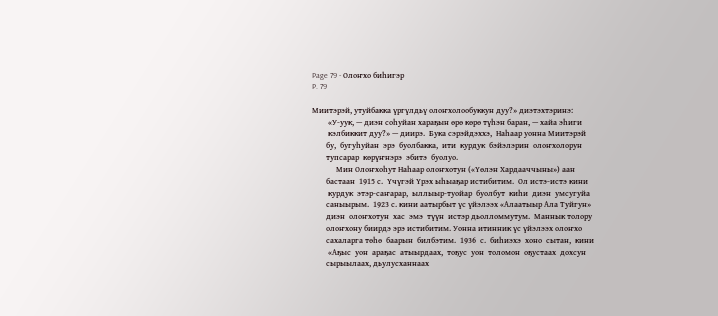Page 79 - Олоҥхо биһигэр
P. 79

Миитэрэй, утуйбакка үргүлдьү олоҥхолообуккун дуу?» диэтэхтэринэ:
        «У-уук, — диэн соһуйан хараҕын өрө көрө түһэн баран, — хайа эһиги
        кэлбиккит дуу?» — диирэ.  Бука сэрэйдэххэ,  Наһаар уонна Миитэрэй
       бу,  бугуһуйан  эрэ  буолбакка,  ити  курдук  бэйэлэрин  олоҥхолорун
       тупсарар  көрүҥнэрэ  эбитэ  буолуо.
            Мин Олоҥхоһут Наһаар олоҥхотун («Үөлэн Хардааччыны») аан
       бастаан  1915 с.  Үчүгэй Үрэх ыһыаҕар истибитим.  Ол истэ-истэ кини
        курдук  этэр-саҥарар,  ыллыыр-туойар  буолбут  киһи  диэн  умсугуйа
       саныырым.  1923 с. кини аатырбыт үс үйэлээх «Алаатыыр Ала Туйгун»
       диэн  олоҥхотун  хас  эмэ  түүн  истэр дьолломмутум.  Маннык толору
       олоҥхону биирдэ эрэ истибитим. Уонна итинник үс үйэлээх олоҥхо
       сахаларга төһө  баарын  билбэтим.  1936  с.  биһиэхэ  хоно  сытан,  кини
        «Аҕыс  уон  араҕас  атыырдаах,  тоҕус  уон  толомон  оҕустаах  дохсун
       сырыылаах, дьулусханнаах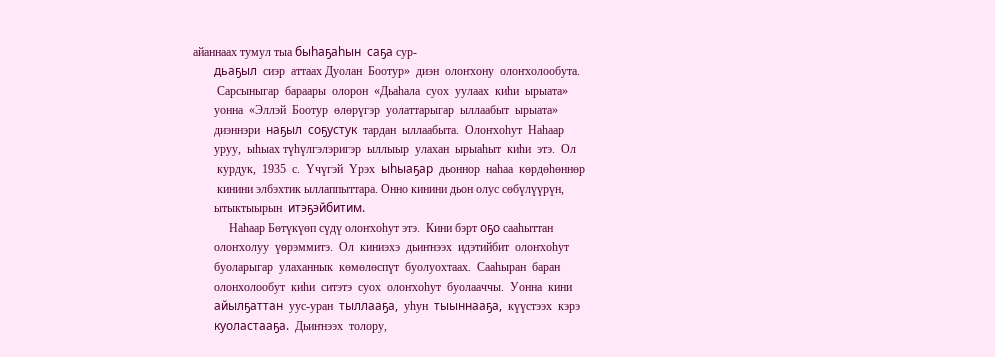айаннаах тумул тыа быһаҕаһын  саҕа сур-
       дьаҕыл  сиэр  аттаах Дуолан  Боотур»  диэн  олоҥхону  олоҥхолообута.
        Сарсыныгар  бараары  олорон  «Дьаһала  суох  уулаах  киһи  ырыата»
       уонна  «Эллэй  Боотур  өлөрүгэр  уолаттарыгар  ыллаабыт  ырыата»
       диэннэри  наҕыл  соҕустук  тардан  ыллаабыта.  Олоҥхоһут  Наһаар
       уруу,  ыһыах түһүлгэлэригэр  ыллыыр  улахан  ырыаһыт  киһи  этэ.  Ол
        курдук,  1935  с.  Үчүгэй  Үрэх  ыһыаҕар  дьоннор  наһаа  көрдөһөннөр
        кинини элбэхтик ыллаппыттара. Онно кинини дьон олус сөбүлүүрүн,
       ытыктыырын  итэҕэйбитим.
            Наһаар Бөтүкүөп сүдү олоҥхоһут этэ.  Кини бэрт оҕо сааһыттан
       олоҥхолуу  үөрэммитэ.  Ол  киниэхэ  дьиҥнээх  идэтийбит  олоҥхоһут
       буоларыгар  улаханнык  көмөлөспүт  буолуохтаах.  Сааһыран  баран
       олонхолообут  киһи  ситэтэ  суох  олоҥхоһут  буолааччы.  Уонна  кини
       айылҕаттан  уус-уран  тыллааҕа,  уһун  тыыннааҕа,  күүстээх  кэрэ
       куоластааҕа.  Дьиҥнээх  толору,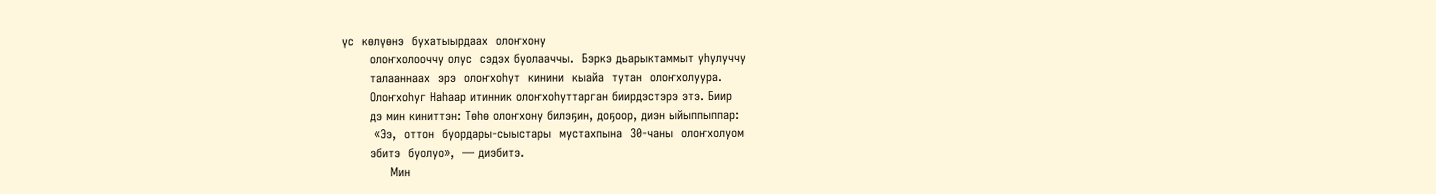үс  көлүөнэ  бухатыырдаах  олоҥхону
       олоҥхолооччу олус  сэдэх буолааччы.  Бэркэ дьарыктаммыт уһулуччу
       талааннаах  эрэ  олоҥхоһут  кинини  кыайа  тутан  олоҥхолуура.
       Олоҥхоһуг Наһаар итинник олоҥхоһуттарган биирдэстэрэ этэ. Биир
       дэ мин киниттэн: Төһө олоҥхону билэҕин, доҕоор, диэн ыйыппыппар:
        «Ээ,  оттон  буордары-сыыстары  мустахпына  30-чаны  олоҥхолуом
       эбитэ  буолуо»,  — диэбитэ.
            Мин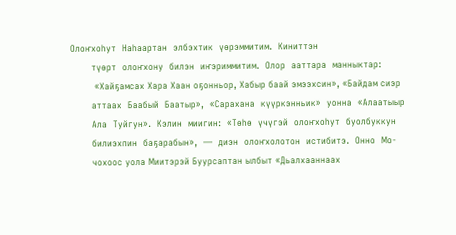Олоҥхоһут  Наһаартан  элбэхтик  үөрэммитим.  Киниттэн
       түөрт  олоҥхону  билэн  иҥэриммитим.  Олор  ааттара  манныктар:
        «Хайҕамсах Хара Хаан оҕонньор, Хабыр баай эмээхсин», «Байдам сиэр
       аттаах  Баабый  Баатыр»,  «Сарахана  күүркэнньик»  уонна  «Алаатыыр
       Ала  Туйгун».  Кэлин  миигин:  «Төһө  үчүгэй  олоҥхоһут  буолбуккун
       билиэхпин  баҕарабын»,  —  диэн  олоҥхолотон  истибитэ.  Онно  Мо-
       чохоос уола Миитэрэй Буурсаптан ылбыт «Дьалхааннаах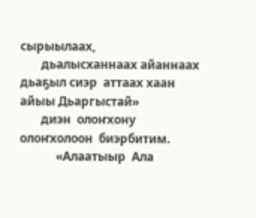сырыылаах,
       дьалысханнаах айаннаах дьаҕыл сиэр  аттаах хаан  айыы Дьаргыстай»
       диэн  олоҥхону олоҥхолоон  биэрбитим.
            «Алаатыыр  Ала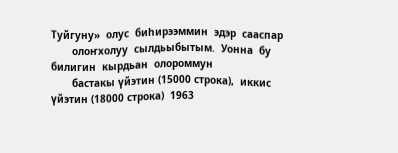Туйгуну»  олус  биһирээммин  эдэр  сааспар
       олоҥхолуу  сылдьыбытым.  Уонна  бу  билигин  кырдьан  олороммун
       бастакы үйэтин (15000 строка),  иккис үйэтин (18000 строка)  1963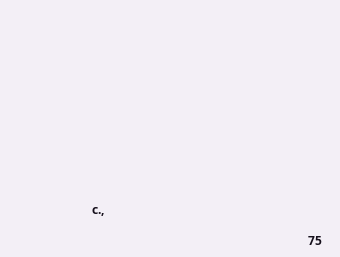с.,

                                                                        75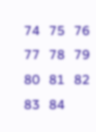74   75   76   77   78   79   80   81   82   83   84